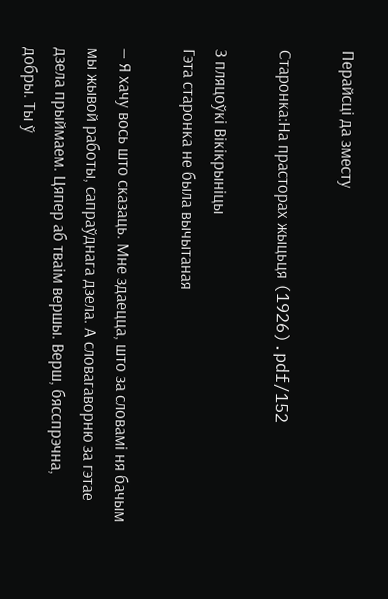Перайсці да зместу

Старонка:На прасторах жыцьця (1926).pdf/152

З пляцоўкі Вікікрыніцы
Гэта старонка не была вычытаная

— Я хачу вось што сказаць. Мне здаецца, што за словамі ня бачым мы жывой работы, сапраўднага дзела. А словагаворню за гэтае дзела прыймаем. Цяпер аб тваім вершы. Верш, бясспрэчна, добры. Ты ў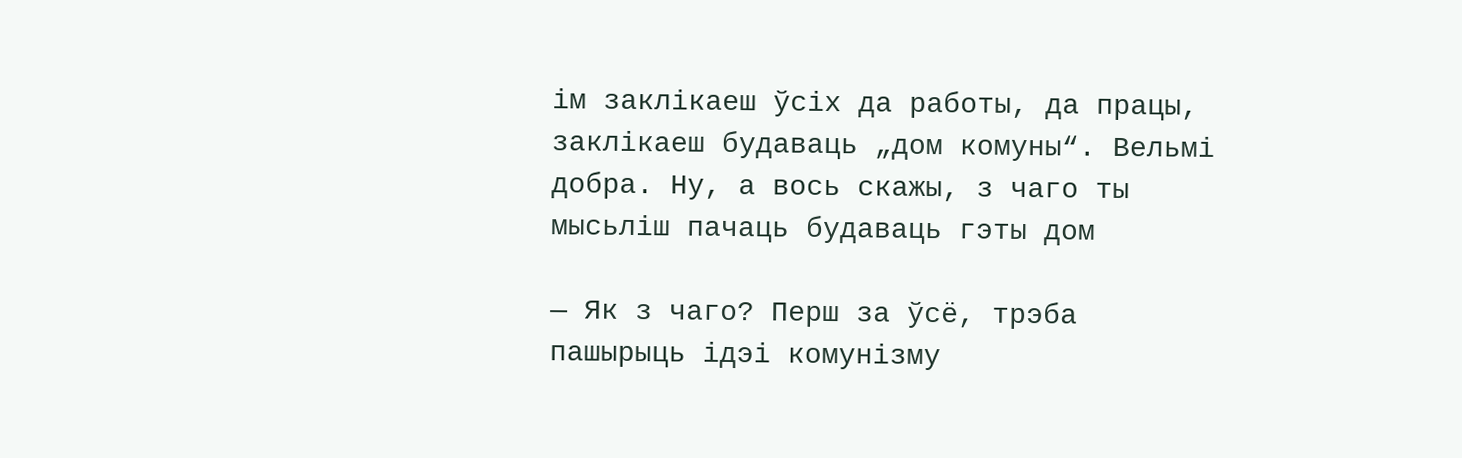ім заклікаеш ўсіх да работы, да працы, заклікаеш будаваць „дом комуны“. Вельмі добра. Ну, а вось скажы, з чаго ты мысьліш пачаць будаваць гэты дом

— Як з чаго? Перш за ўсё, трэба пашырыць ідэі комунізму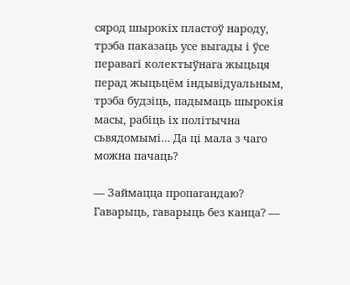сярод шырокіх пластоў народу, трэба паказаць усе выгады і ўсе перавагі колектыўнага жыцьця перад жыцьцём індывідуальным, трэба будзіць, падымаць шырокія масы, рабіць іх політычна сьвядомымі… Да ці мала з чаго можна пачаць?

— Займацца пропагандаю? Гаварыць, гаварыць без канца? —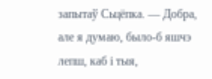запытаў Сьцёпка. — Добра, але я думаю, было-б яшчэ лепш, каб і тыя,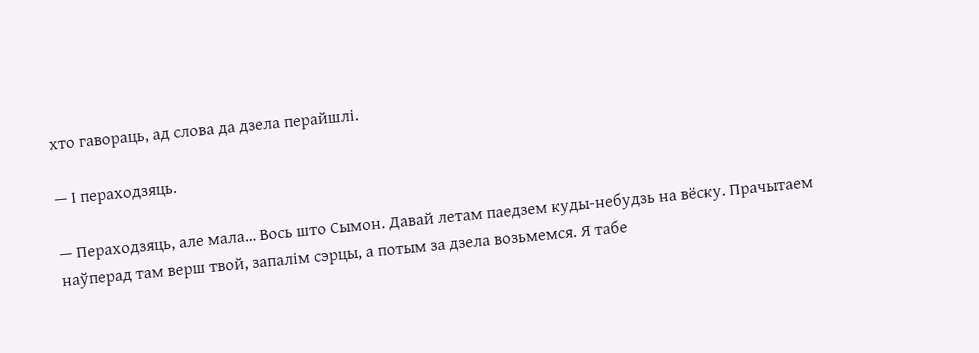хто гавораць, ад слова да дзела перайшлі.

— І пераходзяць.

— Пераходзяць, але мала… Вось што Сымон. Давай летам паедзем куды-небудзь на вёску. Прачытаем наўперад там верш твой, запалім сэрцы, а потым за дзела возьмемся. Я табе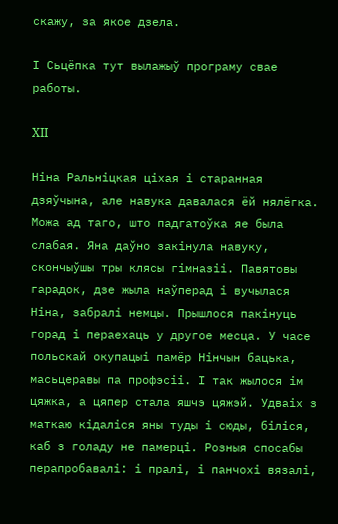скажу, за якое дзела.

І Сьцёпка тут вылажыў програму свае работы.

XII

Ніна Ральніцкая ціхая і старанная дзяўчына, але навука давалася ёй нялёгка. Можа ад таго, што падгатоўка яе была слабая. Яна даўно закінула навуку, скончыўшы тры клясы гімназіі. Павятовы гарадок, дзе жыла наўперад і вучылася Ніна, забралі немцы. Прышлося пакінуць горад і пераехаць у другое месца. У часе польскай окупацыі памёр Нінчын бацька, масьцеравы па профэсіі. І так жылося ім цяжка, а цяпер стала яшчэ цяжэй. Удваіх з маткаю кідаліся яны туды і сюды, біліся, каб з голаду не памерці. Розныя спосабы перапробавалі: і пралі, і панчохі вязалі,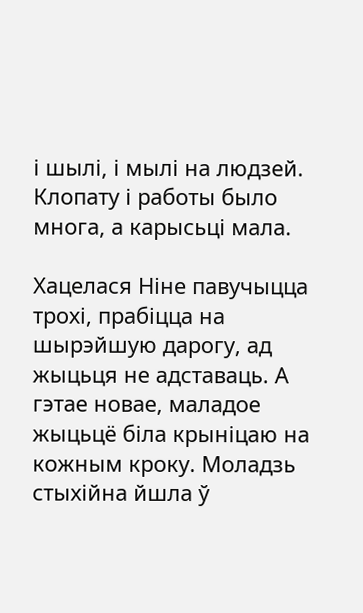і шылі, і мылі на людзей. Клопату і работы было многа, а карысьці мала.

Хацелася Ніне павучыцца трохі, прабіцца на шырэйшую дарогу, ад жыцьця не адставаць. А гэтае новае, маладое жыцьцё біла крыніцаю на кожным кроку. Моладзь стыхійна йшла ў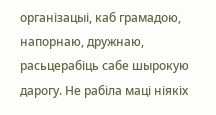організацыі, каб грамадою, напорнаю, дружнаю, расьцерабіць сабе шырокую дарогу. Не рабіла маці ніякіх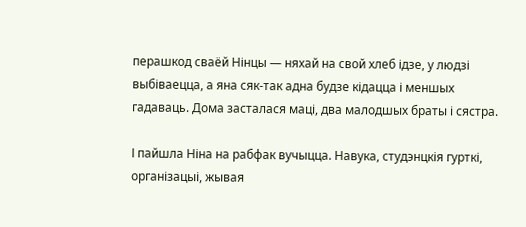перашкод сваёй Нінцы — няхай на свой хлеб ідзе, у людзі выбіваецца, а яна сяк-так адна будзе кідацца і меншых гадаваць. Дома засталася маці, два малодшых браты і сястра.

І пайшла Ніна на рабфак вучыцца. Навука, студэнцкія гурткі, організацыі, жывая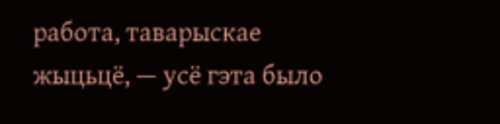работа, таварыскае жыцьцё, — усё гэта было